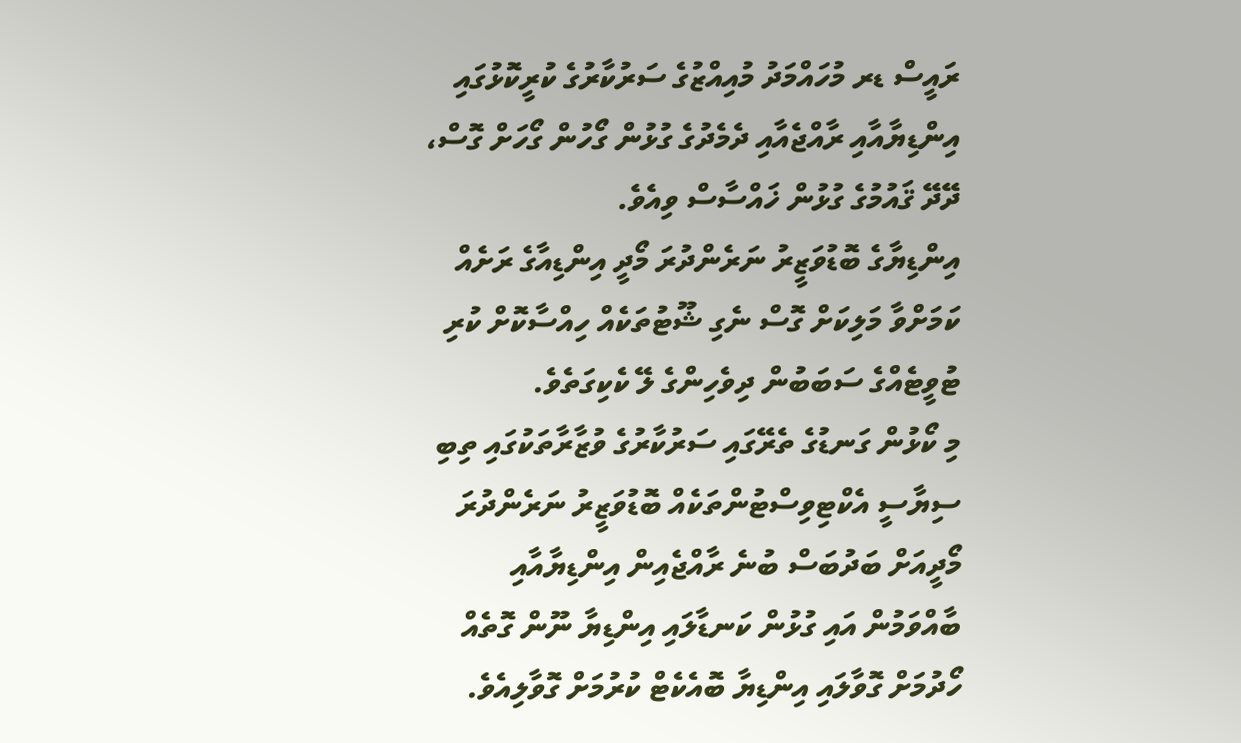ރައީސް ޑރ މުހައްމަދު މުއިއްޒުގެ ސަރުކާރުގެ ކުރީކޮޅުގައި އިންޑިޔާއާއި ރާއްޖެއާއި ދެމެދުގެ ގުޅުން ގޯހުން ގޯހަށް ގޮސް، ދޭދޭ ޤައުމުގެ ގުޅުން ޚައްސާސް ވިއެވެ.
އިންޑިޔާގެ ބޮޑުވަޒީރު ނަރެންދުރަ މޯދީ އިންޑިއާގެ ރަށެއް ކަމަށްވާ މަލިކަށް ގޮސް ނެގި ޝޫޓުތަކެއް ހިއްސާކޮށް ކުރި ޓުވީޓެއްގެ ސަބަބުން ދިވެހިންގެ ލޭ ކެކިގަތެވެ.
މި ކޯޅުން ގަނޑުގެ ތެރޭގައި ސަރުކާރުގެ ވުޒާރާތަކުގައި ތިބި ސިޔާސީ އެކްޓިވިސްޓުންތަކެއް ބޮޑުވަޒީރު ނަރެންދުރަ މޯދީއަށް ބަދުބަސް ބުނެ ރާއްޖެއިން އިންޑިޔާއާއި ބާއްވަމުން އައި ގުޅުން ކަނޑާލައި އިންޑިޔާ ނޫން ގޮތެއް ހޯދުމަށް ގޮވާލައި އިންޑިޔާ ބޮއެކެޓް ކުރުމަށް ގޮވާލިއެވެ.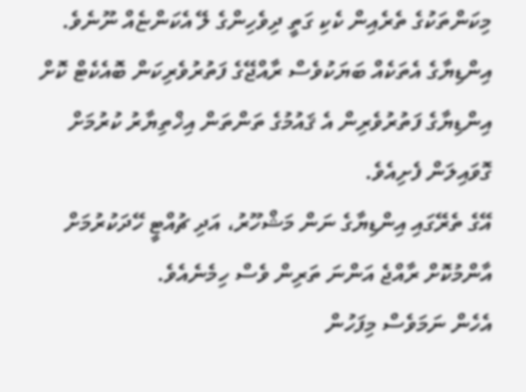މިކަންތަކުގެ ތެރެއިން ކެކި ގަތީ ދިވެހިންގެ ލޭ އެކަންޏެއް ނޫނެވެ.
އިންޑިޔާގެ އެތަކެއް ބަޔަކުވެސް ރާއްޖޭގެ ފަތުރުވެރިކަން ބޮއެކެޓް ކޮށް އިންޑިޔާގެ ފަތުރުވެރިން އެ ޤައުމުގެ ތަންތަން އިޚްތިޔާރު ކުރުމަށް ގޮވައިލަން ފެށިއެވެ.
އޭގެ ތެރޭގައި އިންޑިޔާގެ ނަން މަޝްހޫރު، އަދި ޗުއްޓީ ހޭދަކުރުމަށް އާންމުކޮށް ރާއްޖެ އަންނަ ތަރިން ވެސް ހިމެނެއެވެ.
އެހެން ނަމަވެސް މިފަހުން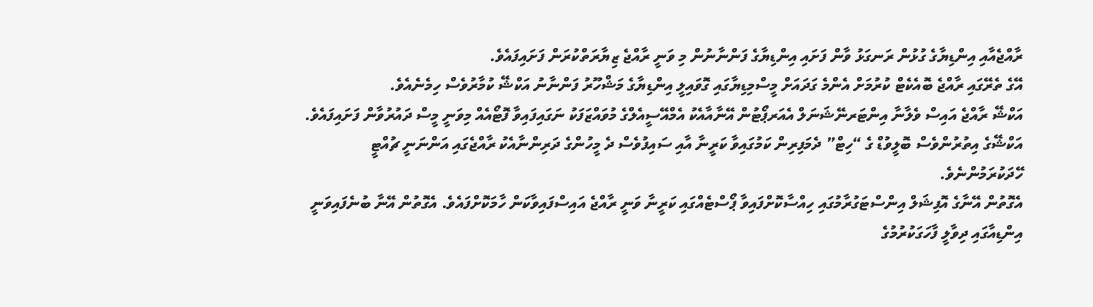ރާއްޖެއާއި އިންޑިޔާގެ ގުޅުން ރަނގަޅު ވާން ފަށައި އިންޑިޔާގެ ފަންނާނުން މި ވަނީ ރާއްޖެ ޒިޔާރަތްކުރަން ފަށައިފައެވެ.
އޭގެ ތެރޭގައި ރާއްޖެ ބޮއެކެޓް ކުރުމަށް އެންމެ ގަދައަށް މީސްމިޑިޔާގައި ގޮވައިލީ އިންޑިޔާގެ މަޝްހޫރު ފަންނާނު އަކްޝޭ ކުމާރުވެސް ހިމެނެއެވެ.
އަކްޝޭ ރާއްޖެ އައިސް ވެލާނާ އިންޓަރނޭޝަނަލް އެއަރޕޯޓުން އޭނާއާއެކު އެމްއޭސީއެލްގެ މުވައްޒަފަކު ނަގައިފައިވާ ފޮޓޯއެއް މިވަނީ މީސް ދައުރުވާން ފަށައިފައެވެ.
އަކްޝޭގެ އިތުރުންވެސް ބޮލީވުޑް ގެ “ހިޓް” ދެމަފިރިން ކަމުގައިވާ ކަރީނާ އާއި ސައިފުވެސް ދެ މީހުންގެ ދަރިންނާއެކު ރާއްޖެގައި އަންނަނީ ޗުއްޓީ ހޭދަކުރަމުންނެވެ.
އެގޮތުން އޭނާގެ އޮފިޝަލް އިންސްޓަގުރާމުގައި ހިއްސާކޮށްފައިވާ ޕޯސްޓެއްގައި ކަރީނާ ވަނީ ރާއްޖެ އައިސްފައިވާކަން ހާމަކޮށްފައެވެ. އެގޮތުން އޭނާ ބުނެފައިވަނީ އިންޑިއާގައި ދިވާލީ ފާހަގަކުރުމުގެ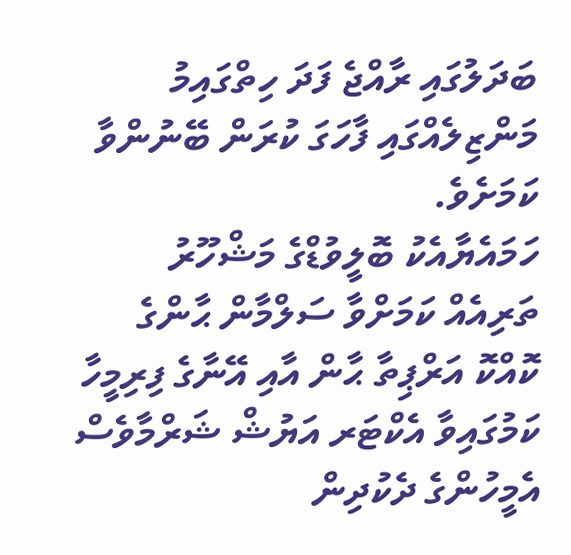ބަދަލުގައި ރާއްޖެ ފަދަ ހިތްގައިމު މަންޒިލެއްގައި ފާހަގަ ކުރަން ބޭނުންވާ ކަމަށެވެ.
ހަމައެޔާއެކު ބޮލީވުޑްގެ މަޝްހޫރު ތަރިއެއް ކަމަށްވާ ސަލްމާން ޙާންގެ ކޮއްކޮ އަރްޕިތާ ޙާން އާއި އޭނާގެ ފިރިމީހާ ކަމުގައިވާ އެކްޓަރ އަޔުޝް ޝަރްމާވެސް އެމީހުންގެ ދެކުދިން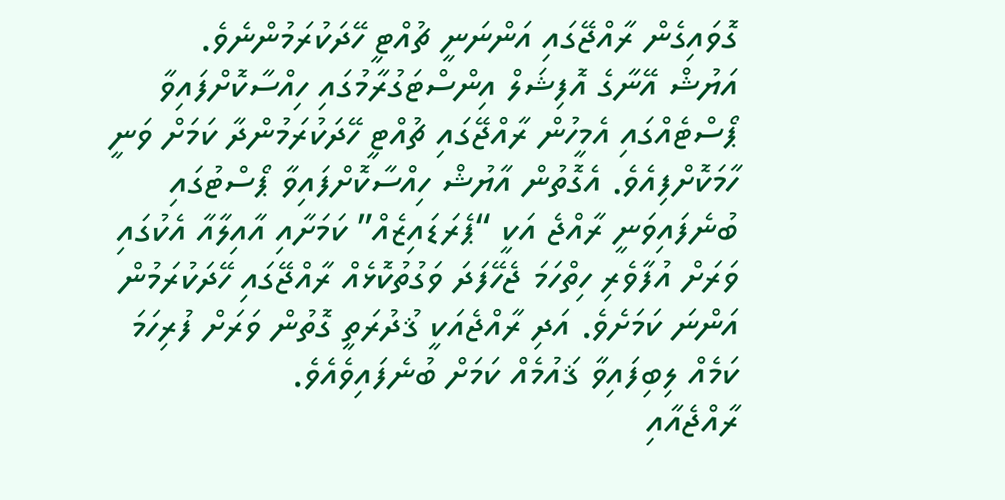ގޮވައިގެން ރާއްޖޭގައި އަންނަނީ ޗުއްޓީ ހޭދަކުރަމުންނެވެ.
އަޔުޝް އޭނާގެ އޮފިޝަލް އިންސްޓަގުރާމުގައި ހިއްސާކޮށްފައިވާ ޕޯސްޓެއްގައި އެމީހުން ރާއްޖޭގައި ޗުއްޓީ ހޭދަކުރަމުންދާ ކަމަށް ވަނީ ހާމަކޮށްފިއެވެ. އެގޮތުން އާޔުޝް ހިއްސާކޮށްފައިވާ ޕޯސްޓުގައި ބުނެފައިވަނީ ރާއްޖެ އަކީ “ޕެރަޑައިޒެއް” ކަމަށާއި އާއިލާއާ އެކުގައި ވަރަށް އުފާވެރި ހިތްހަމަ ޖެހޭފަދަ ވަގުތުކޮޅެއް ރާއްޖޭގައި ހޭދަކުރަމުން އަންނަ ކަމަށެވެ. އަދި ރާއްޖެއަކީ ޤުދުރަތީ ގޮތުން ވަރަށް ފުރިހަމަ ކަމެއް ލިބިފައިވާ ޤައުމެއް ކަމަށް ބުނެފައިވެއެވެ.
ރާއްޖެއާއި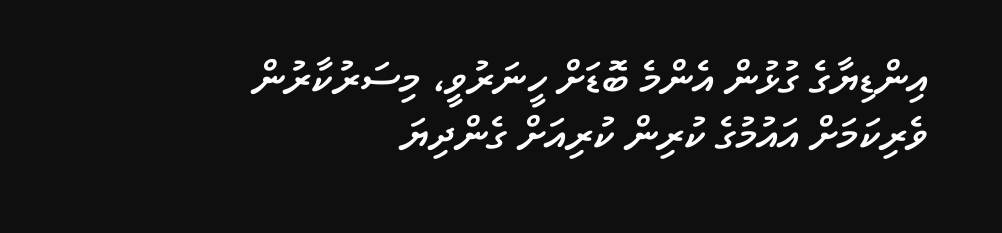އިންޑިޔާގެ ގުޅުން އެންމެ ބޮޑަށް ހީނަރުވީ، މިސަރުކާރުން ވެރިކަމަށް އައުމުގެ ކުރިން ކުރިއަށް ގެންދިޔަ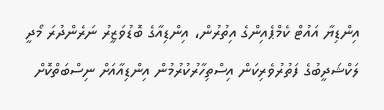އިންޑިޔާ އައުޓް ކެމްޕެއިންގެ އިތުރުން، އިންޑިއާގެ ބޮޑުވަޒީރު ނަރެންދުރަ މޯދީ ލަކްޝަދީބުގެ ފަތުރުވެރިކަން އިސްތިހާރުކުރުމުން އިންޑިއާއަށް ނިސްބަތްކޮށް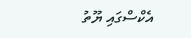އެކްސްގައި ޔޫތު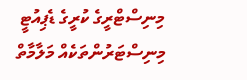މިނިސްޓްރީގެ ކުރީގެ ޑެޕިއުޓީ މިނިސްޓަރުންތަކެއް މަލާމާތް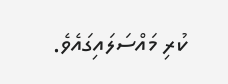ކުރި މައްސަލައިގައެވެ.